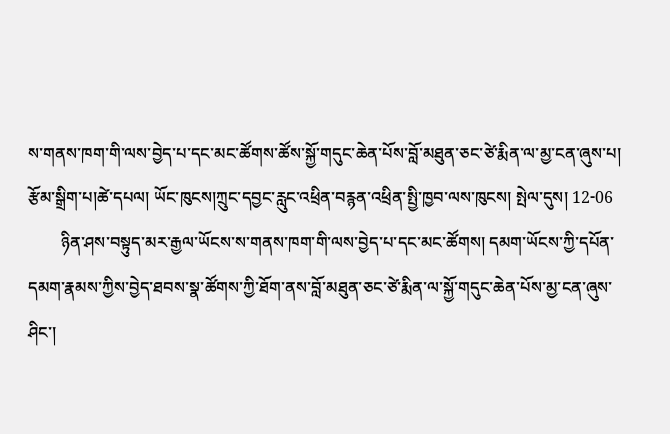ས་གནས་ཁག་གི་ལས་བྱེད་པ་དང་མང་ཚོགས་ཚོས་སྐྱོ་གདུང་ཆེན་པོས་བློ་མཐུན་ཅང་ཙེ་རྨིན་ལ་མྱ་ངན་ཞུས་པ།
རྩོམ་སྒྲིག་པ།ཚེ་དཔལ། ཡོང་ཁུངས།ཀྲུང་དབྱང་རླུང་འཕྲིན་བརྙན་འཕྲིན་སྤྱི་ཁྱབ་ལས་ཁུངས། སྤེལ་དུས། 12-06
        ཉིན་ཤས་བསྟུད་མར་རྒྱལ་ཡོངས་ས་གནས་ཁག་གི་ལས་བྱེད་པ་དང་མང་ཚོགས། དམག་ཡོངས་ཀྱི་དཔོན་དམག་རྣམས་ཀྱིས་བྱེད་ཐབས་སྣ་ཚོགས་ཀྱི་ཐོག་ནས་བློ་མཐུན་ཅང་ཙེ་རྨིན་ལ་སྐྱོ་གདུང་ཆེན་པོས་མྱ་ངན་ཞུས་ཤིང་།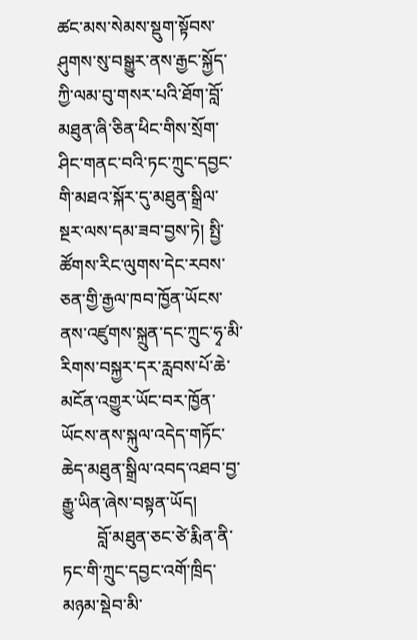ཚང་མས་སེམས་སྡུག་སྟོབས་ཤུགས་སུ་བསྒྱུར་ནས་རྒྱང་སྐྱོད་ཀྱི་ལམ་བུ་གསར་པའི་ཐོག་བློ་མཐུན་ཞི་ཅིན་ཕིང་གིས་སྲོག་ཤིང་གནང་བའི་ཏང་ཀྲུང་དབྱང་གི་མཐའ་སྐོར་དུ་མཐུན་སྒྲིལ་སྔར་ལས་དམ་ཟབ་བྱས་ཏེ། སྤྱི་ཚོགས་རིང་ལུགས་དེང་རབས་ཅན་གྱི་རྒྱལ་ཁབ་ཁྱོན་ཡོངས་ནས་འཛུགས་སྐྲུན་དང་ཀྲུང་ཧྭ་མི་རིགས་བསྐྱར་དར་རླབས་པོ་ཆེ་མངོན་འགྱུར་ཡོང་བར་ཁྱོན་ཡོངས་ནས་སྐུལ་འདེད་གཏོང་ཆེད་མཐུན་སྒྲིལ་འབད་འཐབ་བྱ་རྒྱུ་ཡིན་ཞེས་བསྟན་ཡོད།
        བློ་མཐུན་ཅང་ཙེ་རྨིན་ནི་ཏང་གི་ཀྲུང་དབྱང་འགོ་ཁྲིད་མཉམ་སྡེབ་མི་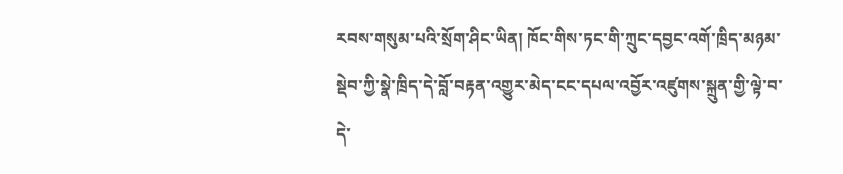རབས་གསུམ་པའི་སྲོག་ཤིང་ཡིན། ཁོང་གིས་ཏང་གི་ཀྲུང་དབྱང་འགོ་ཁྲིད་མཉམ་སྡེབ་ཀྱི་སྣེ་ཁྲིད་དེ་བློ་བརྟན་འགྱུར་མེད་ངང་དཔལ་འབྱོར་འཛུགས་སྐྲུན་གྱི་ལྟེ་བ་དེ་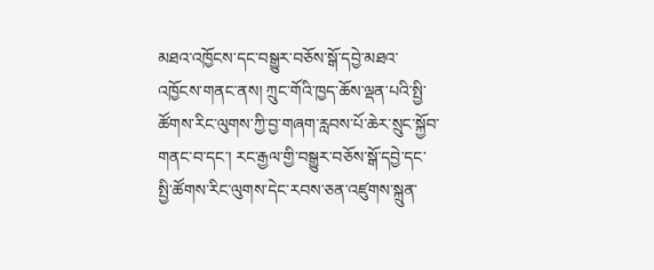མཐའ་འཁྱོངས་དང་བསྒྱུར་བཅོས་སྒོ་དབྱེ་མཐའ་འཁྱོངས་གནང་ནས། ཀྲུང་གོའི་ཁྱད་ཆོས་ལྡན་པའི་སྤྱི་ཚོགས་རིང་ལུགས་ཀྱི་བྱ་གཞག་རླབས་པོ་ཆེར་སྲུང་སྐྱོབ་གནང་བ་དང་། རང་རྒྱལ་གྱི་བསྒྱུར་བཅོས་སྒོ་དབྱེ་དང་སྤྱི་ཚོགས་རིང་ལུགས་དེང་རབས་ཅན་འཛུགས་སྐྲུན་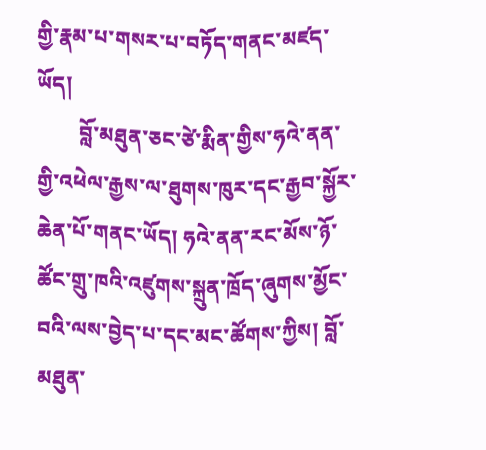གྱི་རྣམ་པ་གསར་པ་བཏོད་གནང་མཛད་ཡོད།
        བློ་མཐུན་ཅང་ཙེ་རྨིན་གྱིས་ཧའེ་ནན་གྱི་འཕེལ་རྒྱས་ལ་ཐུགས་ཁུར་དང་རྒྱབ་སྐྱོར་ཆེན་པོ་གནང་ཡོད། ཧའེ་ནན་རང་མོས་ཉོ་ཚོང་གྲུ་ཁའི་འཛུགས་སྐྲུན་ཁྲོད་ཞུགས་མྱོང་བའི་ལས་བྱེད་པ་དང་མང་ཚོགས་ཀྱིས། བློ་མཐུན་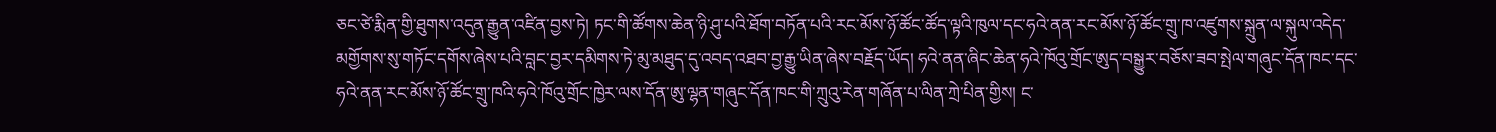ཅང་ཙེ་རྨིན་གྱི་ཐུགས་འདུན་རྒྱུན་འཛིན་བྱས་ཏེ། ཏང་གི་ཚོགས་ཆེན་ཉི་ཤུ་པའི་ཐོག་བཏོན་པའི་རང་མོས་ཉོ་ཚོང་ཚོད་ལྟའི་ཁུལ་དང་ཧའེ་ནན་རང་མོས་ཉོ་ཚོང་གྲུ་ཁ་འཛུགས་སྐྲུན་ལ་སྐུལ་འདེད་མགྱོགས་སུ་གཏོང་དགོས་ཞེས་པའི་བླང་བྱར་དམིགས་ཏེ་མུ་མཐུད་དུ་འབད་འཐབ་བྱ་རྒྱུ་ཡིན་ཞེས་བརྗོད་ཡོད། ཧའེ་ནན་ཞིང་ཆེན་ཧའེ་ཁོའུ་གྲོང་ཨུད་བསྒྱུར་བཅོས་ཟབ་སྤེལ་གཞུང་དོན་ཁང་དང་ཧའེ་ནན་རང་མོས་ཉོ་ཚོང་གྲུ་ཁའི་ཧའེ་ཁོའུ་གྲོང་ཁྱེར་ལས་དོན་ཨུ་ལྷན་གཞུང་དོན་ཁང་གི་ཀྲུའུ་རེན་གཞོན་པ་ལིན་ཀྲེ་པིན་གྱིས། ང་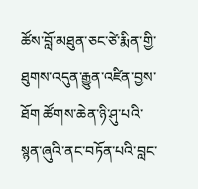ཚོས་བློ་མཐུན་ཅང་ཙེ་རྨིན་གྱི་ཐུགས་འདུན་རྒྱུན་འཛིན་བྱས་ཐོག ཚོགས་ཆེན་ཉི་ཤུ་པའི་སྙན་ཞུའི་ནང་བཏོན་པའི་བླང་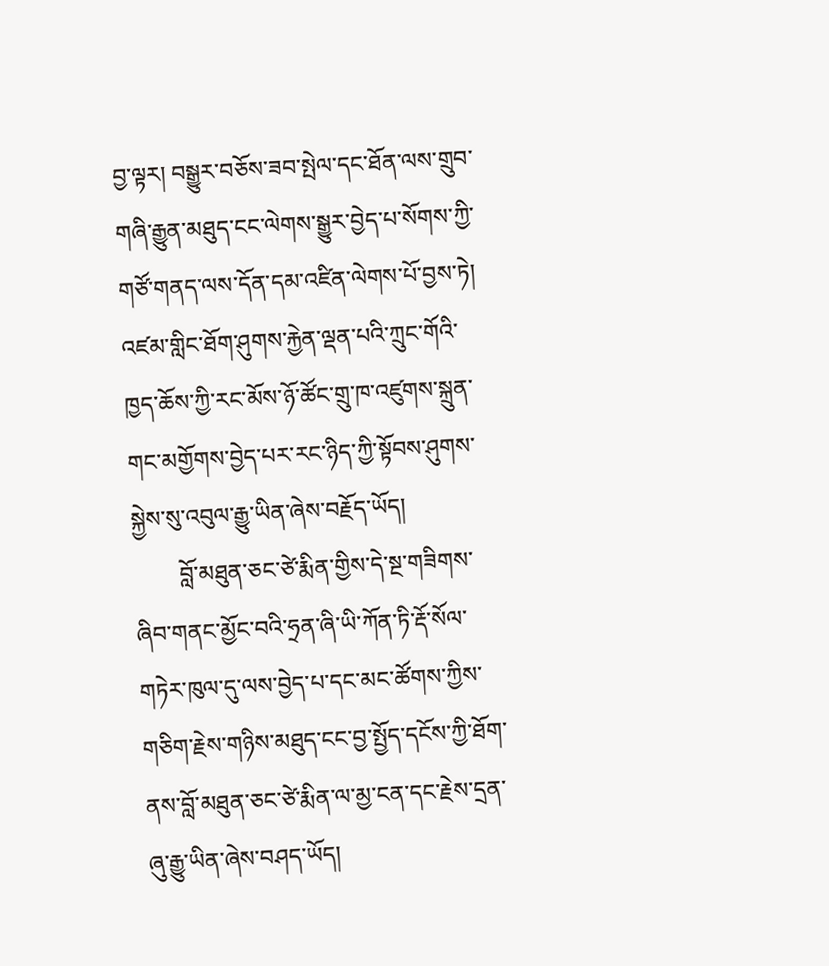བྱ་ལྟར། བསྒྱུར་བཅོས་ཟབ་སྤེལ་དང་ཐོན་ལས་གྲུབ་གཞི་རྒྱུན་མཐུད་ངང་ལེགས་སྒྱུར་བྱེད་པ་སོགས་ཀྱི་གཙོ་གནད་ལས་དོན་དམ་འཛིན་ལེགས་པོ་བྱས་ཏེ། འཛམ་གླིང་ཐོག་ཤུགས་རྐྱེན་ལྡན་པའི་ཀྲུང་གོའི་ཁྱད་ཆོས་ཀྱི་རང་མོས་ཉོ་ཚོང་གྲུ་ཁ་འཛུགས་སྐྲུན་གང་མགྱོགས་བྱེད་པར་རང་ཉིད་ཀྱི་སྟོབས་ཤུགས་སྐྱེས་སུ་འབུལ་རྒྱུ་ཡིན་ཞེས་བརྗོད་ཡོད།
        བློ་མཐུན་ཅང་ཙེ་རྨིན་གྱིས་དེ་སྔ་གཟིགས་ཞིབ་གནང་མྱོང་བའི་ཧྲན་ཞི་ཡི་ཀོན་ཏི་རྡོ་སོལ་གཏེར་ཁུལ་དུ་ལས་བྱེད་པ་དང་མང་ཚོགས་ཀྱིས་གཅིག་རྗེས་གཉིས་མཐུད་ངང་བྱ་སྤྱོད་དངོས་ཀྱི་ཐོག་ནས་བློ་མཐུན་ཅང་ཙེ་རྨིན་ལ་མྱ་ངན་དང་རྗེས་དྲན་ཞུ་རྒྱུ་ཡིན་ཞེས་བཤད་ཡོད།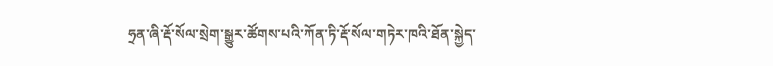ཧྲན་ཞི་རྡོ་སོལ་སྲེག་སྒྱུར་ཚོགས་པའི་ཀོན་ཏི་རྡོ་སོལ་གཏེར་ཁའི་ཐོན་སྐྱེད་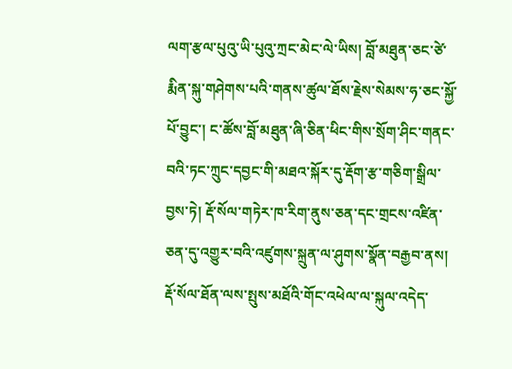ལག་རྩལ་པུའུ་ཡི་པུའུ་ཀྲང་མེང་ལེ་ཡིས། བློ་མཐུན་ཅང་ཙེ་རྨིན་སྐུ་གཤེགས་པའི་གནས་ཚུལ་ཐོས་རྗེས་སེམས་ཧ་ཅང་སྐྱོ་པོ་བྱུང་། ང་ཚོས་བློ་མཐུན་ཞི་ཅིན་ཕིང་གིས་སྲོག་ཤིང་གནང་བའི་ཏང་ཀྲུང་དབྱང་གི་མཐའ་སྐོར་དུ་རྡོག་རྩ་གཅིག་སྒྲིལ་བྱས་ཏེ། རྡོ་སོལ་གཏེར་ཁ་རིག་ནུས་ཅན་དང་གྲངས་འཛིན་ཅན་དུ་འགྱུར་བའི་འཛུགས་སྐྲུན་ལ་ཤུགས་སྣོན་བརྒྱབ་ནས། རྡོ་སོལ་ཐོན་ལས་སྤུས་མཐོའི་གོང་འཕེལ་ལ་སྐུལ་འདེད་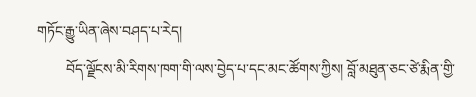གཏོང་རྒྱུ་ཡིན་ཞེས་བཤད་པ་རེད།
        བོད་ལྗོངས་མི་རིགས་ཁག་གི་ལས་བྱེད་པ་དང་མང་ཚོགས་ཀྱིས། བློ་མཐུན་ཅང་ཙེ་རྨིན་གྱི་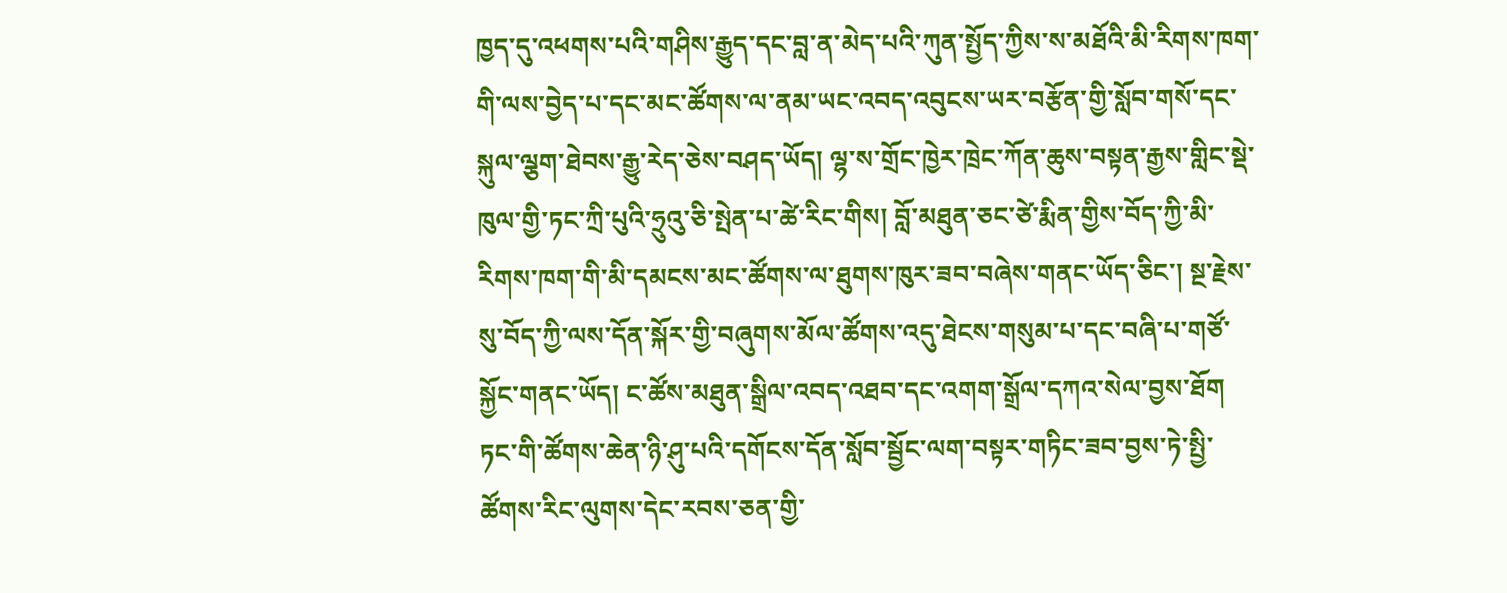ཁྱད་དུ་འཕགས་པའི་གཤིས་རྒྱུད་དང་བླ་ན་མེད་པའི་ཀུན་སྤྱོད་ཀྱིས་ས་མཐོའི་མི་རིགས་ཁག་གི་ལས་བྱེད་པ་དང་མང་ཚོགས་ལ་ནམ་ཡང་འབད་འབུངས་ཡར་བརྩོན་གྱི་སློབ་གསོ་དང་སྐུལ་ལྕག་ཐེབས་རྒྱུ་རེད་ཅེས་བཤད་ཡོད། ལྷ་ས་གྲོང་ཁྱེར་ཁྲེང་ཀོན་ཆུས་བསྟན་རྒྱས་གླིང་སྡེ་ཁུལ་གྱི་ཏང་ཀྲི་པུའི་ཧྲུའུ་ཅི་སྤེན་པ་ཚེ་རིང་གིས། བློ་མཐུན་ཅང་ཙེ་རྨིན་གྱིས་བོད་ཀྱི་མི་རིགས་ཁག་གི་མི་དམངས་མང་ཚོགས་ལ་ཐུགས་ཁུར་ཟབ་བཞེས་གནང་ཡོད་ཅིང་། སྔ་རྗེས་སུ་བོད་ཀྱི་ལས་དོན་སྐོར་གྱི་བཞུགས་མོལ་ཚོགས་འདུ་ཐེངས་གསུམ་པ་དང་བཞི་པ་གཙོ་སྐྱོང་གནང་ཡོད། ང་ཚོས་མཐུན་སྒྲིལ་འབད་འཐབ་དང་འགག་སྒྲོལ་དཀའ་སེལ་བྱས་ཐོག ཏང་གི་ཚོགས་ཆེན་ཉི་ཤུ་པའི་དགོངས་དོན་སློབ་སྦྱོང་ལག་བསྟར་གཏིང་ཟབ་བྱས་ཏེ་སྤྱི་ཚོགས་རིང་ལུགས་དེང་རབས་ཅན་གྱི་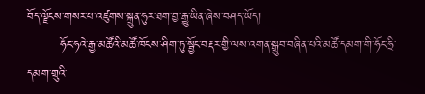བོད་ལྗོངས་གསར་པ་འཛུགས་སྐྲུན་ཧུར་ཐག་བྱ་རྒྱུ་ཡིན་ཞེས་བཤད་ཡོད།
        ཧོང་ཧའེ་རྒྱ་མཚོའི་མཚོ་ཁོངས་ཤིག་ཏུ་སྦྱོང་བརྡར་གྱི་ལས་འགན་སྒྲུབ་བཞིན་པའི་མཚོ་དམག་གི་ཧོང་ཧྲི་དམག་གྲུའི་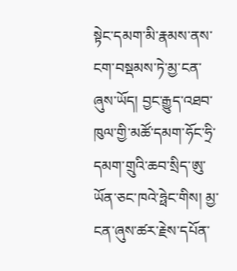སྟེང་དམག་མི་རྣམས་ནས་ངག་བསྡམས་ཏེ་མྱ་ངན་ཞུས་ཡོད། བྱང་རྒྱུད་འཐབ་ཁུལ་གྱི་མཚོ་དམག་ཧོང་ཧྲི་དམག་གྲུའི་ཆབ་སྲིད་ཨུ་ཡོན་ཅང་ཁའེ་ཧྥེང་གིས། མྱ་ངན་ཞུས་ཚར་རྗེས་དཔོན་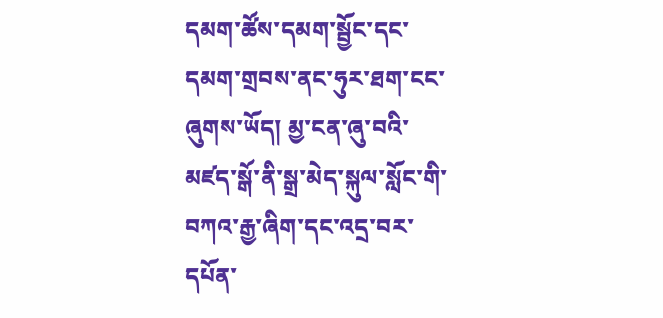དམག་ཚོས་དམག་སྦྱོང་དང་དམག་གྲབས་ནང་ཧུར་ཐག་ངང་ཞུགས་ཡོད། མྱ་ངན་ཞུ་བའི་མཛད་སྒོ་ནི་སྒྲ་མེད་སྐུལ་སློང་གི་བཀའ་རྒྱ་ཞིག་དང་འདྲ་བར་དཔོན་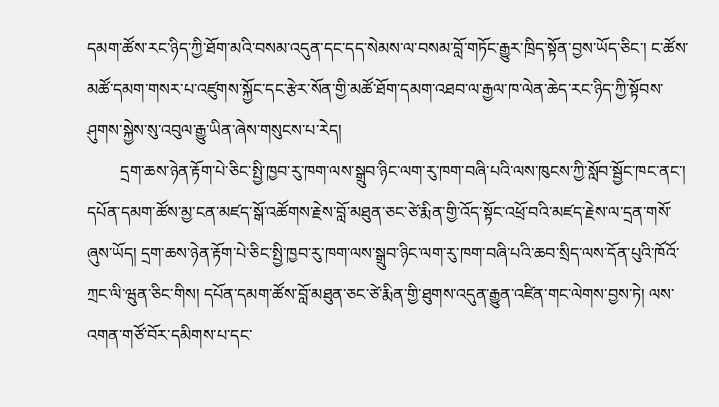དམག་ཚོས་རང་ཉིད་ཀྱི་ཐོག་མའི་བསམ་འདུན་དང་དད་སེམས་ལ་བསམ་བློ་གཏོང་རྒྱུར་ཁྲིད་སྟོན་བྱས་ཡོད་ཅིང་། ང་ཚོས་མཚོ་དམག་གསར་པ་འཛུགས་སྐྱོང་དང་རྩེར་སོན་གྱི་མཚོ་ཐོག་དམག་འཐབ་ལ་རྒྱལ་ཁ་ལེན་ཆེད་རང་ཉིད་ཀྱི་སྟོབས་ཤུགས་སྐྱེས་སུ་འབུལ་རྒྱུ་ཡིན་ཞེས་གསུངས་པ་རེད།
        དྲག་ཆས་ཉེན་རྟོག་པེ་ཅིང་སྤྱི་ཁྱབ་རུ་ཁག་ལས་སྒྲུབ་ཉིང་ལག་རུ་ཁག་བཞི་པའི་ལས་ཁུངས་ཀྱི་སློབ་སྦྱོང་ཁང་ནང་། དཔོན་དམག་ཚོས་མྱ་ངན་མཛད་སྒོ་འཚོགས་རྗེས་བློ་མཐུན་ཅང་ཙེ་རྨིན་གྱི་འོད་སྟོང་འཕྲོ་བའི་མཛད་རྗེས་ལ་དྲན་གསོ་ཞུས་ཡོད། དྲག་ཆས་ཉེན་རྟོག་པེ་ཅིང་སྤྱི་ཁྱབ་རུ་ཁག་ལས་སྒྲུབ་ཉིང་ལག་རུ་ཁག་བཞི་པའི་ཆབ་སྲིད་ལས་དོན་པུའི་ཁོའོ་ཀྲང་ལི་ཝུན་ཅིང་གིས། དཔོན་དམག་ཚོས་བློ་མཐུན་ཅང་ཙེ་རྨིན་གྱི་ཐུགས་འདུན་རྒྱུན་འཛིན་གང་ལེགས་བྱས་ཏེ། ལས་འགན་གཙོ་བོར་དམིགས་པ་དང་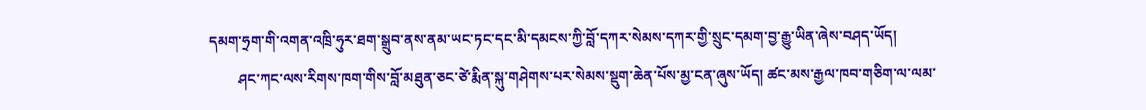དམག་ཧྲག་གི་འགན་འཁྲི་ཧུར་ཐག་སྒྲུབ་ནས་ནམ་ཡང་ཏང་དང་མི་དམངས་ཀྱི་བློ་དཀར་སེམས་དཀར་གྱི་སྲུང་དམག་བྱ་རྒྱུ་ཡིན་ཞེས་བཤད་ཡོད།
        ཤང་ཀང་ལས་རིགས་ཁག་གིས་བློ་མཐུན་ཅང་ཙེ་རྨིན་སྐུ་གཤེགས་པར་སེམས་སྡུག་ཆེན་པོས་མྱ་ངན་ཞུས་ཡོད། ཚང་མས་རྒྱལ་ཁབ་གཅིག་ལ་ལམ་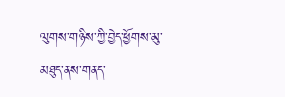ལུགས་གཉིས་ཀྱི་བྱེད་ཕྱོགས་མུ་མཐུད་ནས་གནད་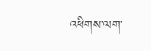འཕིགས་ལག་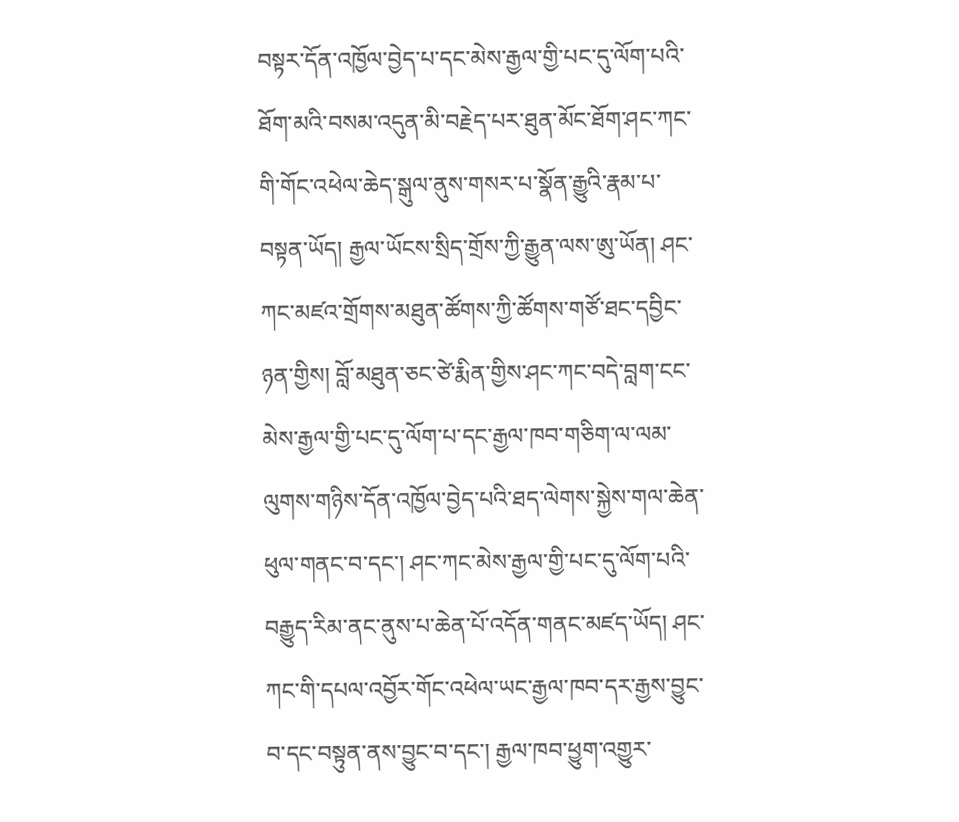བསྟར་དོན་འཁྱོལ་བྱེད་པ་དང་མེས་རྒྱལ་གྱི་པང་དུ་ལོག་པའི་ཐོག་མའི་བསམ་འདུན་མི་བརྗེད་པར་ཐུན་མོང་ཐོག་ཤང་ཀང་གི་གོང་འཕེལ་ཆེད་སྒུལ་ནུས་གསར་པ་སྣོན་རྒྱུའི་རྣམ་པ་བསྟན་ཡོད། རྒྱལ་ཡོངས་སྲིད་གྲོས་ཀྱི་རྒྱུན་ལས་ཨུ་ཡོན། ཤང་ཀང་མཛའ་གྲོགས་མཐུན་ཚོགས་ཀྱི་ཚོགས་གཙོ་ཐང་དབྱིང་ཉན་གྱིས། བློ་མཐུན་ཅང་ཙེ་རྨིན་གྱིས་ཤང་ཀང་བདེ་བླག་ངང་མེས་རྒྱལ་གྱི་པང་དུ་ལོག་པ་དང་རྒྱལ་ཁབ་གཅིག་ལ་ལམ་ལུགས་གཉིས་དོན་འཁྱོལ་བྱེད་པའི་ཐད་ལེགས་སྐྱེས་གལ་ཆེན་ཕུལ་གནང་བ་དང་། ཤང་ཀང་མེས་རྒྱལ་གྱི་པང་དུ་ལོག་པའི་བརྒྱུད་རིམ་ནང་ནུས་པ་ཆེན་པོ་འདོན་གནང་མཛད་ཡོད། ཤང་ཀང་གི་དཔལ་འབྱོར་གོང་འཕེལ་ཡང་རྒྱལ་ཁབ་དར་རྒྱས་བྱུང་བ་དང་བསྟུན་ནས་བྱུང་བ་དང་། རྒྱལ་ཁབ་ཕྱུག་འགྱུར་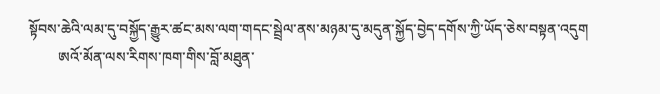སྟོབས་ཆེའི་ལམ་དུ་བསྐྱོད་རྒྱུར་ཚང་མས་ལག་གདང་སྦྲེལ་ནས་མཉམ་དུ་མདུན་སྐྱོད་བྱེད་དགོས་ཀྱི་ཡོད་ཅེས་བསྟན་འདུག
        ཨའོ་མོན་ལས་རིགས་ཁག་གིས་བློ་མཐུན་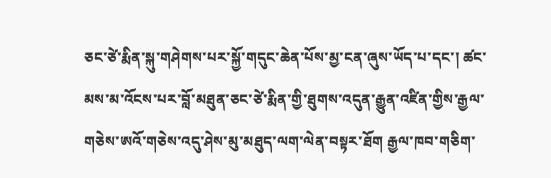ཅང་ཙེ་རྨིན་སྐུ་གཤེགས་པར་སྐྱོ་གདུང་ཆེན་པོས་མྱ་ངན་ཞུས་ཡོད་པ་དང་། ཚང་མས་མ་འོངས་པར་བློ་མཐུན་ཅང་ཙེ་རྨིན་གྱི་ཐུགས་འདུན་རྒྱུན་འཛིན་གྱིས་རྒྱལ་གཅེས་ཨའོ་གཅེས་འདུ་ཤེས་མུ་མཐུད་ལག་ལེན་བསྟར་ཐོག རྒྱལ་ཁབ་གཅིག་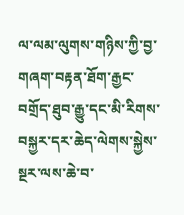ལ་ལམ་ལུགས་གཉིས་ཀྱི་བྱ་གཞག་བརྟན་ཐོག་རྒྱང་བགྲོད་ཐུབ་རྒྱུ་དང་མི་རིགས་བསྐྱར་དར་ཆེད་ལེགས་སྐྱེས་སྔར་ལས་ཆེ་བ་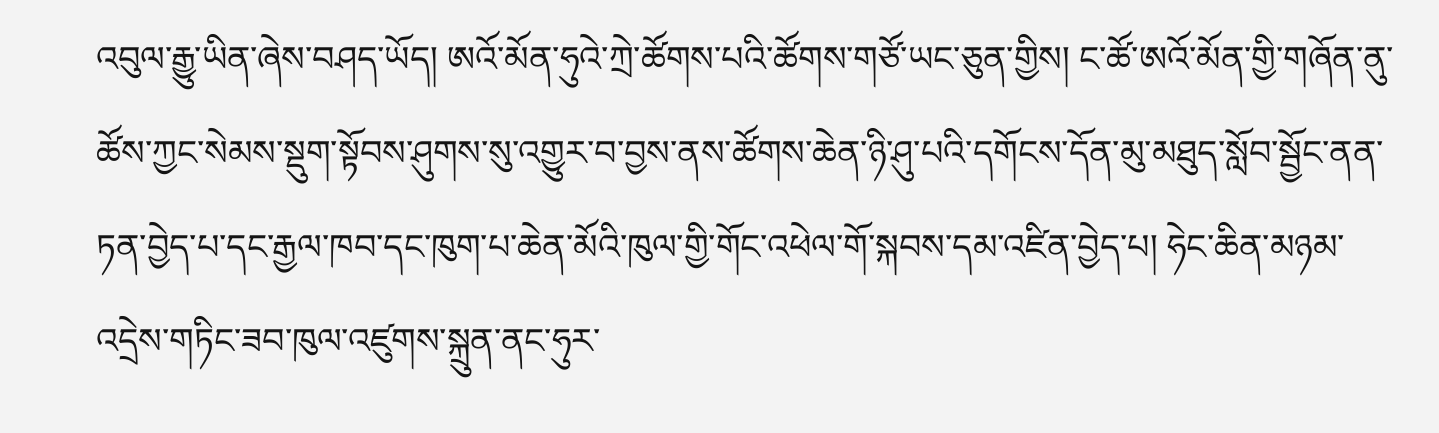འབུལ་རྒྱུ་ཡིན་ཞེས་བཤད་ཡོད། ཨའོ་མོན་ཧུའེ་ཀྲེ་ཚོགས་པའི་ཚོགས་གཙོ་ཡང་ཅུན་གྱིས། ང་ཚོ་ཨའོ་མོན་གྱི་གཞོན་ནུ་ཚོས་ཀྱང་སེམས་སྡུག་སྟོབས་ཤུགས་སུ་འགྱུར་བ་བྱས་ནས་ཚོགས་ཆེན་ཉི་ཤུ་པའི་དགོངས་དོན་མུ་མཐུད་སློབ་སྦྱོང་ནན་ཏན་བྱེད་པ་དང་རྒྱལ་ཁབ་དང་ཁུག་པ་ཆེན་མོའི་ཁུལ་གྱི་གོང་འཕེལ་གོ་སྐབས་དམ་འཛིན་བྱེད་པ། ཧེང་ཆིན་མཉམ་འདྲེས་གཏིང་ཟབ་ཁུལ་འཛུགས་སྐྲུན་ནང་ཧུར་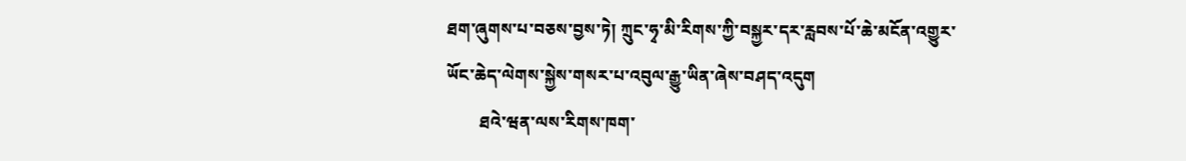ཐག་ཞུགས་པ་བཅས་བྱས་ཏེ། ཀྲུང་ཧྭ་མི་རིགས་ཀྱི་བསྐྱར་དར་རླབས་པོ་ཆེ་མངོན་འགྱུར་ཡོང་ཆེད་ལེགས་སྐྱེས་གསར་པ་འབུལ་རྒྱུ་ཡིན་ཞེས་བཤད་འདུག
        ཐའེ་ཝན་ལས་རིགས་ཁག་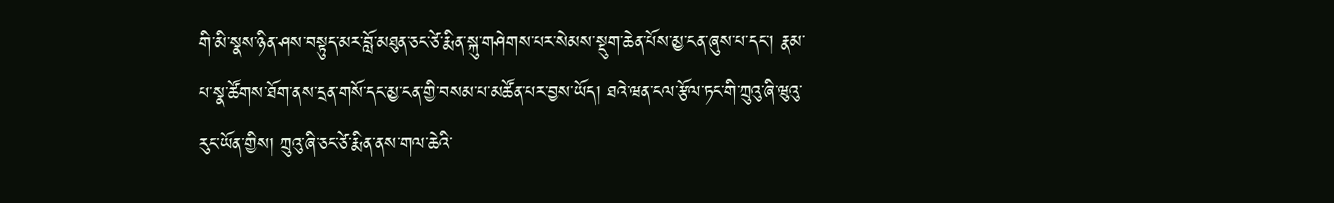གི་མི་སྣས་ཉིན་ཤས་བསྟུད་མར་བློ་མཐུན་ཅང་ཙེ་རྨིན་སྐུ་གཤེགས་པར་སེམས་སྡུག་ཆེན་པོས་མྱ་ངན་ཞུས་པ་དང་། རྣམ་པ་སྣ་ཚོགས་ཐོག་ནས་དྲན་གསོ་དང་མྱ་ངན་གྱི་བསམ་པ་མཚོན་པར་བྱས་ཡོད། ཐའེ་ཝན་ངལ་རྩོལ་ཏང་གི་ཀྲུའུ་ཞི་ཝུའུ་རུང་ཡོན་གྱིས། ཀྲུའུ་ཞི་ཅང་ཙེ་རྨིན་ནས་གལ་ཆེའི་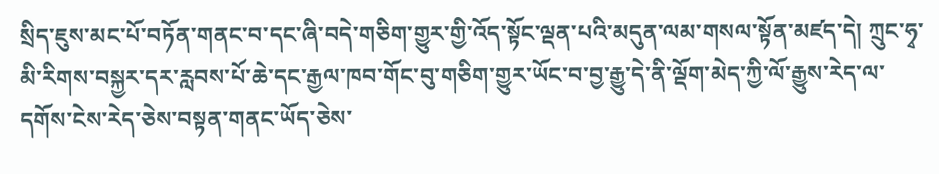སྲིད་ཇུས་མང་པོ་བཏོན་གནང་བ་དང་ཞི་བདེ་གཅིག་གྱུར་གྱི་འོད་སྟོང་ལྡན་པའི་མདུན་ལམ་གསལ་སྟོན་མཛད་དེ། ཀྲུང་ཧྭ་མི་རིགས་བསྐྱར་དར་རླབས་པོ་ཆེ་དང་རྒྱལ་ཁབ་གོང་བུ་གཅིག་གྱུར་ཡོང་བ་བྱ་རྒྱུ་དེ་ནི་ལྡོག་མེད་ཀྱི་ལོ་རྒྱུས་རེད་ལ་དགོས་ངེས་རེད་ཅེས་བསྟན་གནང་ཡོད་ཅེས་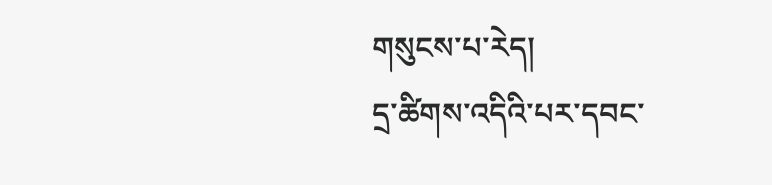གསུངས་པ་རེད།
དྲ་ཚིགས་འདིའི་པར་དབང་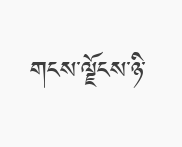གངས་ལྗོངས་ཉི་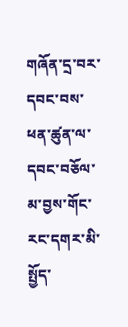གཞོན་དྲ་བར་དབང་བས་ཕན་ཚུན་ལ་དབང་བཅོལ་མ་བྱས་གོང་རང་དགར་མི་སྤྱོད་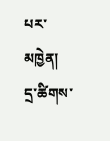པར་མཁྱེན།
དྲ་ཚིགས་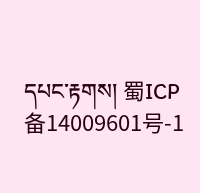དཔང་རྟགས། 蜀ICP备14009601号-1